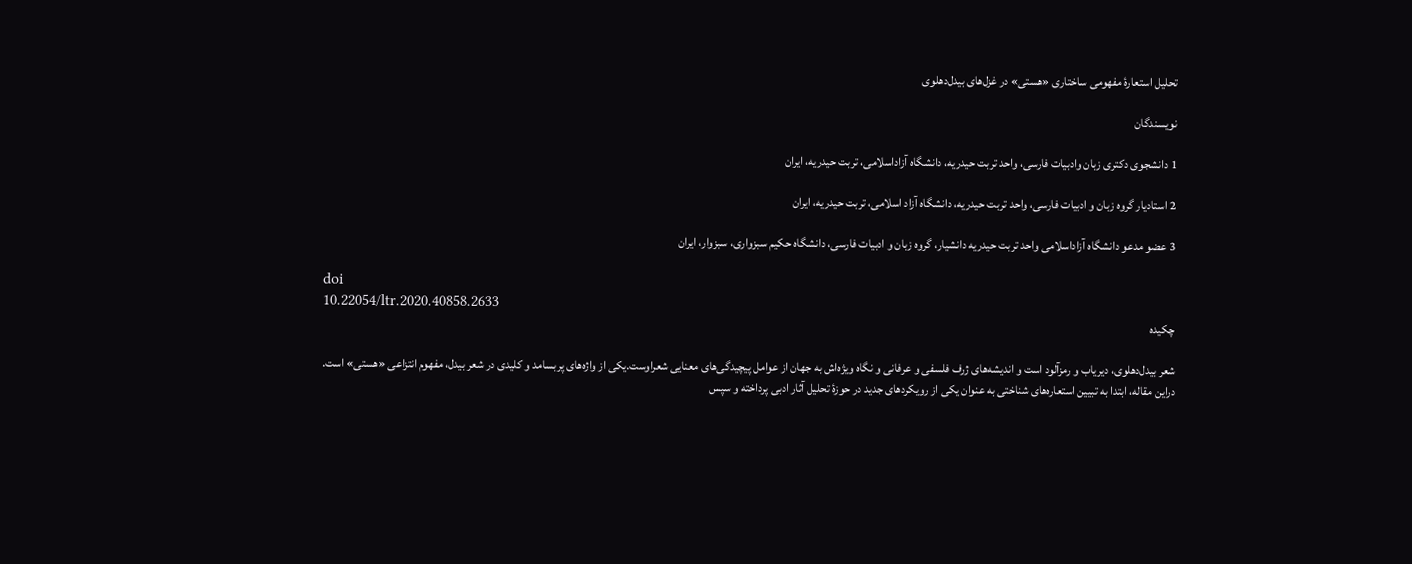تحلیل استعارۀ مفهومی ساختاری «هستی» در غزل‌های بیدل‌دهلوی

نویسندگان

1 دانشجوی دکتری زبان وادبیات فارسی، واحد تربت حیدریه، دانشگاه آزاداسلامی، تربت حیدریه، ایران

2 استادیار گروه زبان و ادبیات فارسی، واحد تربت حیدریه، دانشگاه آزاد اسلامی، تربت حیدریه، ایران

3 عضو مدعو دانشگاه آزاداسلامی واحد تربت حیدریه دانشیار، گروه زبان و ادبیات فارسی، دانشگاه حکیم سبزواری، سبزوار، ایران

doi
10.22054/ltr.2020.40858.2633
چکیده

شعر بیدل‌دهلوی، دیریاب و رمزآلود است و اندیشه‌های ژرف فلسفی و عرفانی و نگاه ویژه‌اش به جهان از عوامل پیچیدگی‌های معنایی شعراوست.یکی از واژه‌های پربسامد و کلیدی در شعر بیدل، مفهوم انتزاعی «هستی» است. دراین مقاله، ابتدا به تبیین استعاره‌های شناختی به عنوان یکی از رویکردهای جدید در حوزۀ تحلیل آثار ادبی پرداخته و سپس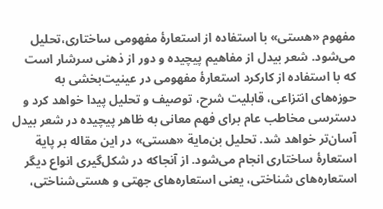مفهوم «هستی» با استفاده از استعارۀ مفهومی ساختاری،تحلیل می‌شود. شعر بیدل از مفاهیم پیچیده و دور از ذهنی سرشار است که با استفاده از کارکرد استعارۀ مفهومی در عینیت‌‌بخشی به حوزه‌های انتزاعی، قابلیت شرح، توصیف و تحلیل پیدا خواهد کرد و دسترسی مخاطب عام برای فهم معانی به ظاهر پیچیده در شعر بیدل آسان‌تر خواهد شد. تحلیل بن‌مایة «هستی» در این مقاله بر پایة استعارۀ ساختاری انجام می‌شود. از آنجاکه در شکل‌گیری انواع دیگر استعاره‌های شناختی، یعنی استعاره‌های جهتی و هستی‌شناختی،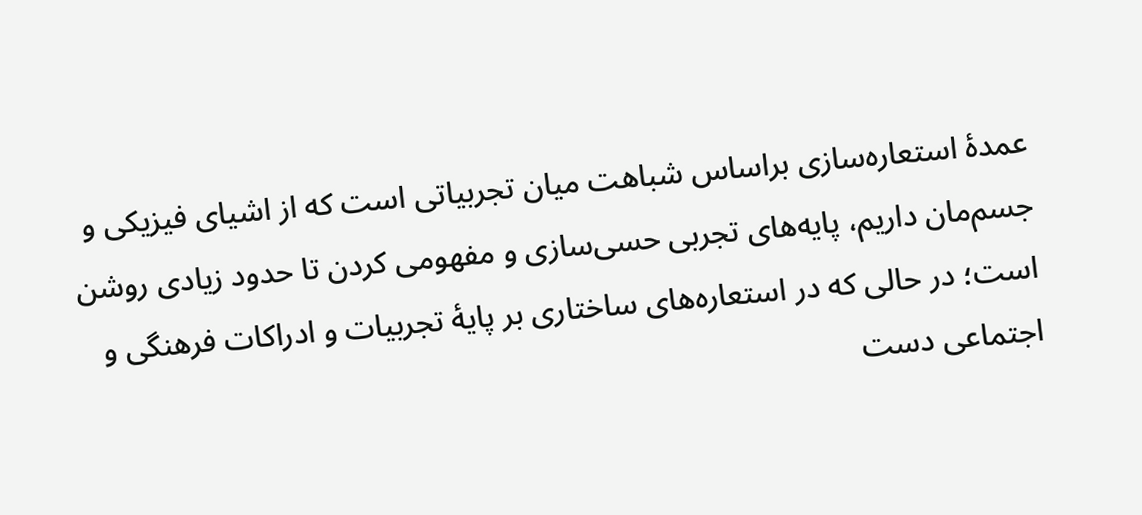عمدۀ استعاره‌سازی براساس شباهت میان تجربیاتی است که از اشیای فیزیکی و جسم‌مان داریم، پایه‌های تجربی حسی‌سازی و مفهومی کردن تا حدود زیادی روشن است؛ در حالی ‌که در استعاره‌های ساختاری بر پایۀ تجربیات و ادراکات فرهنگی و اجتماعی دست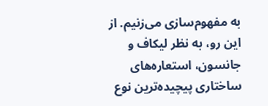به مفهوم‌سازی می‌زنیم. از این ‌رو، به نظر لیکاف و جانسون، استعاره‌های ساختاری پیچیده‌ترین نوع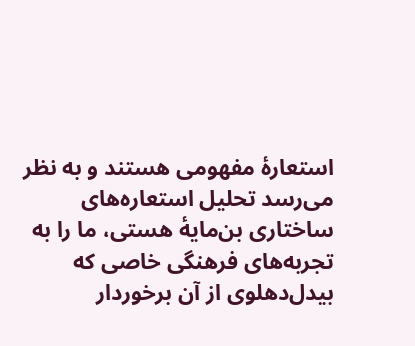استعارۀ مفهومی هستند و به نظر می‌رسد تحلیل استعاره‌های ساختاری بن‌مایۀ هستی، ما را به تجربه‌های فرهنگی خاصی که بیدل‌دهلوی از آن برخوردار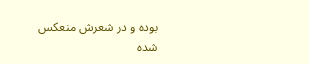بوده و در شعرش منعکس‌ شده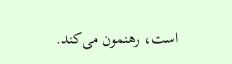است، رهنمون می‌کند.